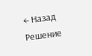← Назад
Решение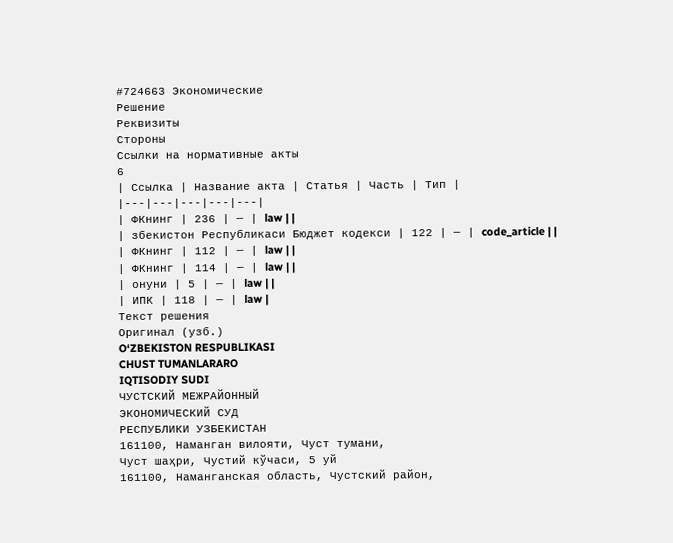#724663 Экономические
Решение
Реквизиты
Стороны
Ссылки на нормативные акты
6
| Ссылка | Название акта | Статья | Часть | Тип |
|---|---|---|---|---|
| ФКнинг | 236 | — | law | |
| збекистон Республикаси Бюджет кодекси | 122 | — | code_article | |
| ФКнинг | 112 | — | law | |
| ФКнинг | 114 | — | law | |
| онуни | 5 | — | law | |
| ИПК | 118 | — | law |
Текст решения
Оригинал (узб.)
O‘ZBEKISTON RESPUBLIKASI
CHUST TUMANLARARO
IQTISODIY SUDI
ЧУСТСКИЙ МЕЖРАЙОННЫЙ
ЭКОНОМИЧЕСКИЙ СУД
РЕСПУБЛИКИ УЗБЕКИСТАН
161100, Наманган вилояти, Чуст тумани,
Чуст шаҳри, Чустий кўчаси, 5 уй
161100, Наманганская область, Чустский район,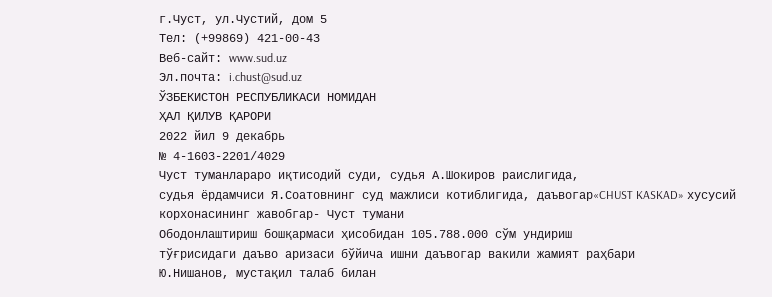г.Чуст, ул.Чустий, дом 5
Тeл: (+99869) 421-00-43
Веб-сайт: www.sud.uz
Эл.почта: i.chust@sud.uz
ЎЗБЕКИСТОН РЕСПУБЛИКАСИ НОМИДАН
ҲАЛ ҚИЛУВ ҚАРОРИ
2022 йил 9 декабрь
№ 4-1603-2201/4029
Чуст туманлараро иқтисодий суди, судья А.Шокиров раислигида,
судья ёрдамчиси Я.Соатовнинг суд мажлиси котиблигида, даъвогар«CHUST KASKAD» хусусий корхонасининг жавобгар- Чуст тумани
Ободонлаштириш бошқармаси ҳисобидан 105.788.000 сўм ундириш
тўғрисидаги даъво аризаси бўйича ишни даъвогар вакили жамият раҳбари
Ю.Нишанов, мустақил талаб билан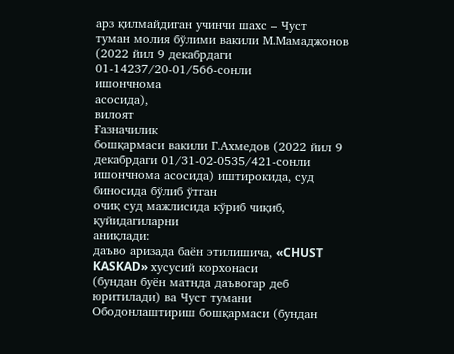арз қилмайдиган учинчи шахс – Чуст
туман молия бўлими вакили М.Мамаджонов (2022 йил 9 декабрдаги 01-14237/20-01/566-сонли
ишончнома
асосида),
вилоят
Ғазначилик
бошқармаси вакили Г.Ахмедов (2022 йил 9 декабрдаги 01/31-02-0535/421-сонли ишончнома асосида) иштирокида, суд биносида бўлиб ўтган
очиқ суд мажлисида кўриб чиқиб, қуйидагиларни
аниқлади:
даъво аризада баён этилишича, «CHUST KASKAD» хусусий корхонаси
(бундан буён матнда даъвогар деб юритилади) ва Чуст тумани
Ободонлаштириш бошқармаси (бундан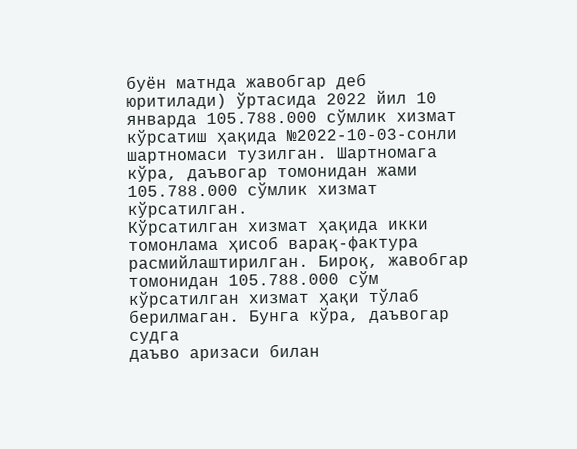буён матнда жавобгар деб
юритилади) ўртасида 2022 йил 10 январда 105.788.000 сўмлик хизмат
кўрсатиш ҳақида №2022-10-03-сонли шартномаси тузилган. Шартномага
кўра, даъвогар томонидан жами 105.788.000 сўмлик хизмат кўрсатилган.
Кўрсатилган хизмат ҳақида икки томонлама ҳисоб варақ-фактура
расмийлаштирилган. Бироқ, жавобгар томонидан 105.788.000 сўм
кўрсатилган хизмат ҳақи тўлаб берилмаган. Бунга кўра, даъвогар судга
даъво аризаси билан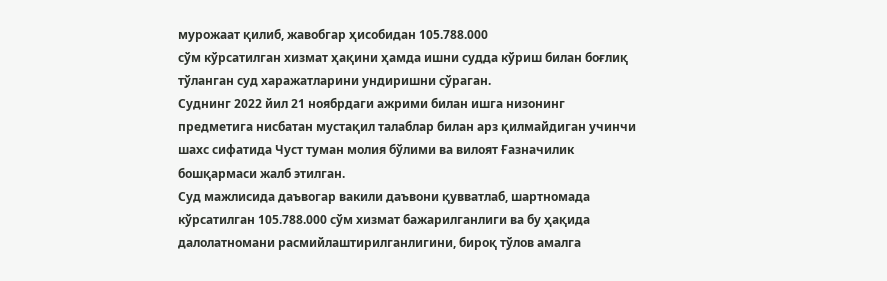мурожаат қилиб, жавобгар ҳисобидан 105.788.000
сўм кўрсатилган хизмат ҳақини ҳамда ишни судда кўриш билан боғлиқ
тўланган суд харажатларини ундиришни сўраган.
Суднинг 2022 йил 21 ноябрдаги ажрими билан ишга низонинг
предметига нисбатан мустақил талаблар билан арз қилмайдиган учинчи
шахс сифатида Чуст туман молия бўлими ва вилоят Ғазначилик
бошқармаси жалб этилган.
Суд мажлисида даъвогар вакили даъвони қувватлаб, шартномада
кўрсатилган 105.788.000 сўм хизмат бажарилганлиги ва бу ҳақида
далолатномани расмийлаштирилганлигини, бироқ тўлов амалга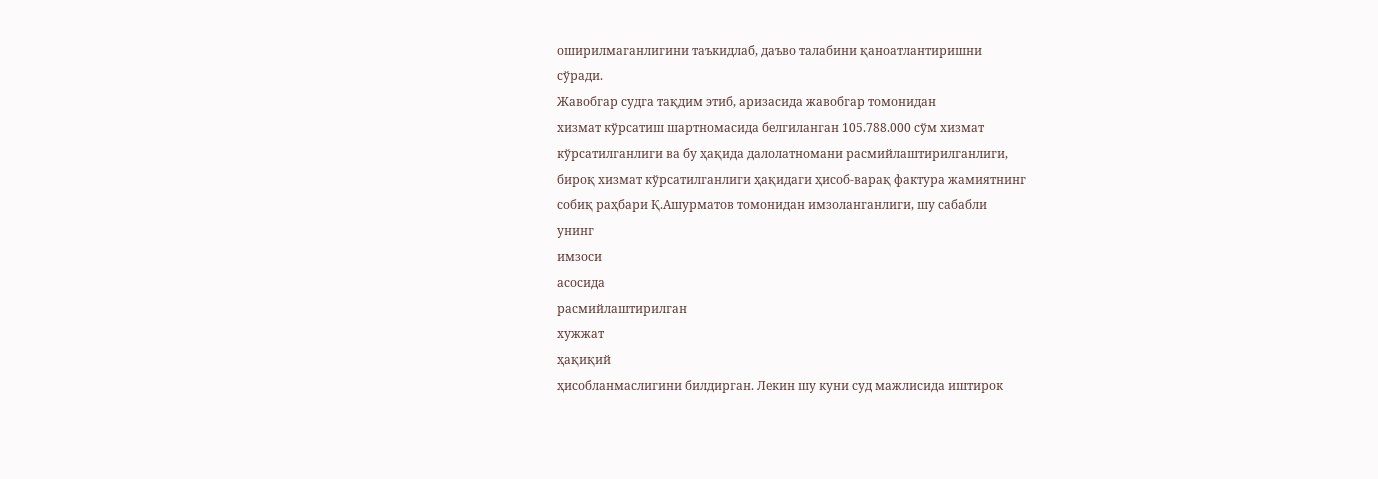оширилмаганлигини таъкидлаб, даъво талабини қаноатлантиришни
сўради.
Жавобгар судга тақдим этиб, аризасида жавобгар томонидан
хизмат кўрсатиш шартномасида белгиланган 105.788.000 сўм хизмат
кўрсатилганлиги ва бу ҳақида далолатномани расмийлаштирилганлиги,
бироқ хизмат кўрсатилганлиги ҳақидаги ҳисоб-варақ фактура жамиятнинг
собиқ раҳбари Қ.Ашурматов томонидан имзоланганлиги, шу сабабли
унинг
имзоси
асосида
расмийлаштирилган
хужжат
ҳақиқий
ҳисобланмаслигини билдирган. Лекин шу куни суд мажлисида иштирок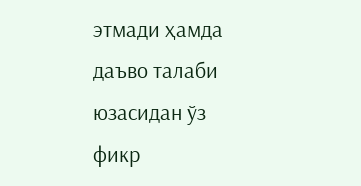этмади ҳамда даъво талаби юзасидан ўз фикр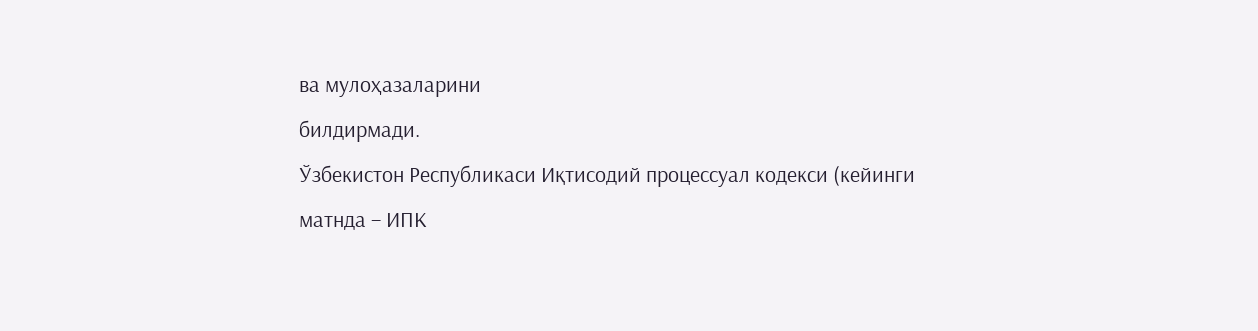ва мулоҳазаларини
билдирмади.
Ўзбекистон Республикаси Иқтисодий процессуал кодекси (кейинги
матнда – ИПК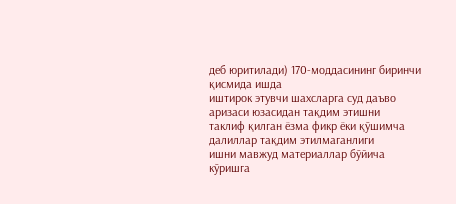деб юритилади) 170-моддасининг биринчи қисмида ишда
иштирок этувчи шахсларга суд даъво аризаси юзасидан тақдим этишни
таклиф қилган ёзма фикр ёки қўшимча далиллар тақдим этилмаганлиги
ишни мавжуд материаллар бўйича кўришга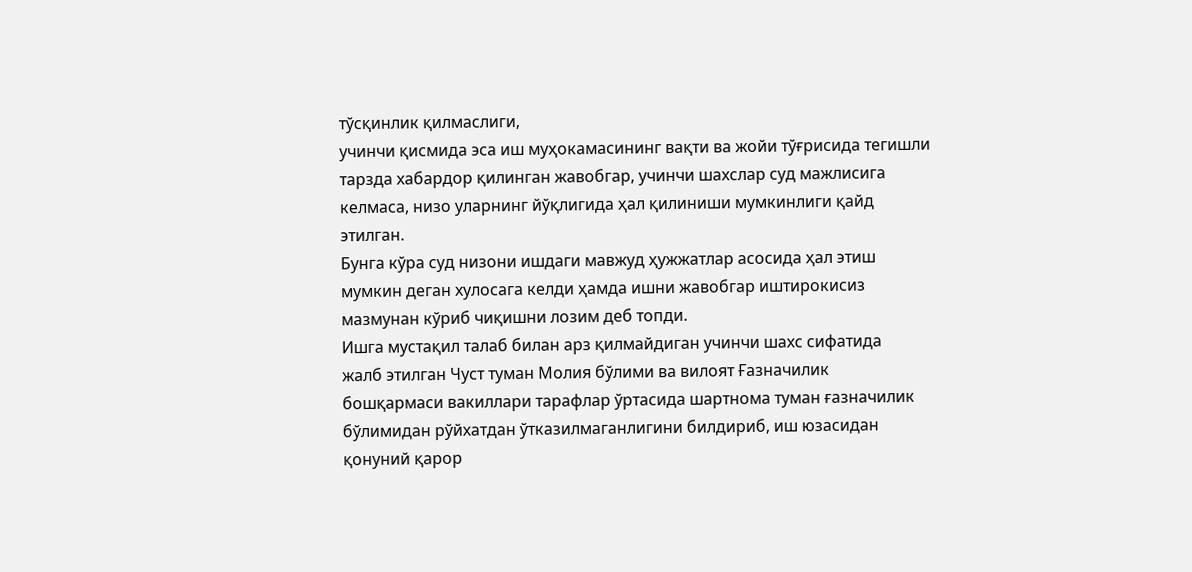тўсқинлик қилмаслиги,
учинчи қисмида эса иш муҳокамасининг вақти ва жойи тўғрисида тегишли
тарзда хабардор қилинган жавобгар, учинчи шахслар суд мажлисига
келмаса, низо уларнинг йўқлигида ҳал қилиниши мумкинлиги қайд
этилган.
Бунга кўра суд низони ишдаги мавжуд ҳужжатлар асосида ҳал этиш
мумкин деган хулосага келди ҳамда ишни жавобгар иштирокисиз
мазмунан кўриб чиқишни лозим деб топди.
Ишга мустақил талаб билан арз қилмайдиган учинчи шахс сифатида
жалб этилган Чуст туман Молия бўлими ва вилоят Ғазначилик
бошқармаси вакиллари тарафлар ўртасида шартнома туман ғазначилик
бўлимидан рўйхатдан ўтказилмаганлигини билдириб, иш юзасидан
қонуний қарор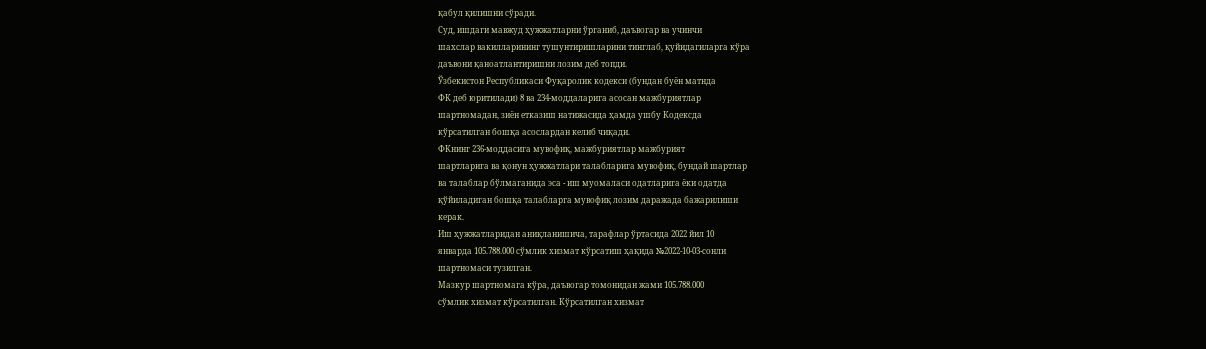қабул қилишни сўради.
Суд, ишдаги мавжуд ҳужжатларни ўрганиб, даъвогар ва учинчи
шахслар вакилларининг тушунтиришларини тинглаб, қуйидагиларга кўра
даъвони қаноатлантиришни лозим деб топди.
Ўзбекистон Республикаси Фуқаролик кодекси (бундан буён матнда
ФК деб юритилади) 8 ва 234-моддаларига асосан мажбуриятлар
шартномадан, зиён етказиш натижасида ҳамда ушбу Кодексда
кўрсатилган бошқа асослардан келиб чиқади.
ФКнинг 236-моддасига мувофиқ, мажбуриятлар мажбурият
шартларига ва қонун ҳужжатлари талабларига мувофиқ, бундай шартлар
ва талаблар бўлмаганида эса - иш муомаласи одатларига ёки одатда
қўйиладиган бошқа талабларга мувофиқ лозим даражада бажарилиши
керак.
Иш ҳужжатларидан аниқланишича, тарафлар ўртасида 2022 йил 10
январда 105.788.000 сўмлик хизмат кўрсатиш ҳақида №2022-10-03-сонли
шартномаси тузилган.
Мазкур шартномага кўра, даъвогар томонидан жами 105.788.000
сўмлик хизмат кўрсатилган. Кўрсатилган хизмат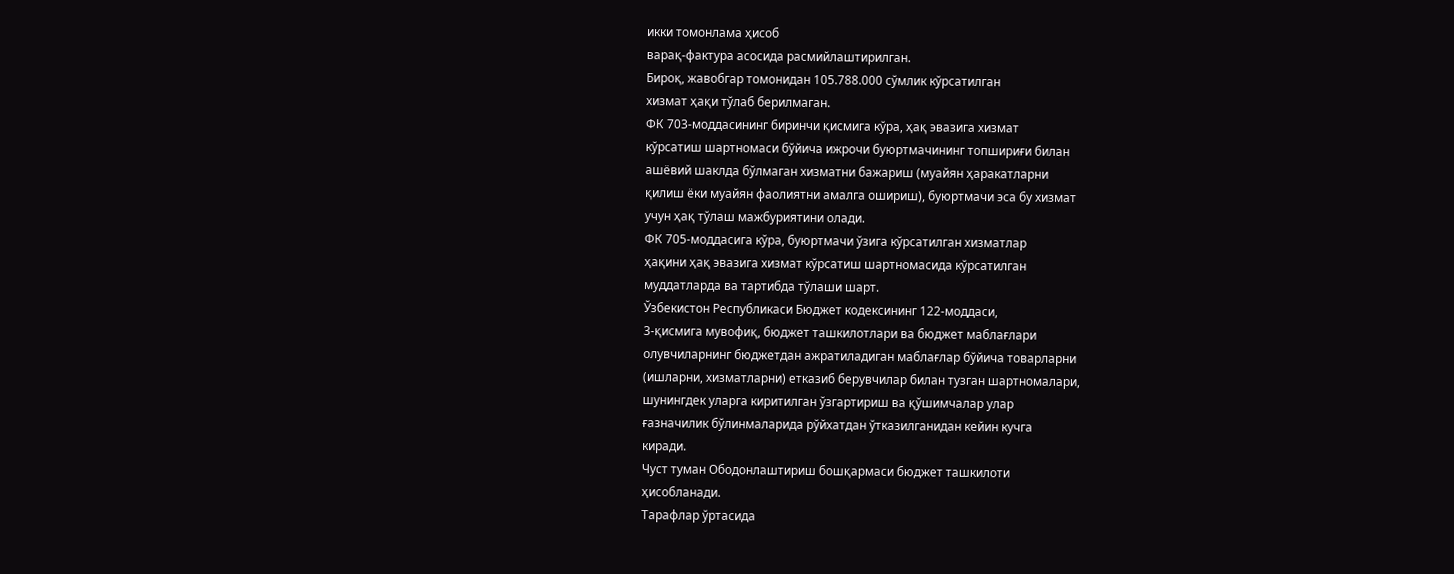икки томонлама ҳисоб
варақ-фактура асосида расмийлаштирилган.
Бироқ, жавобгар томонидан 105.788.000 сўмлик кўрсатилган
хизмат ҳақи тўлаб берилмаган.
ФК 703-моддасининг биринчи қисмига кўра, ҳақ эвазига хизмат
кўрсатиш шартномаси бўйича ижрочи буюртмачининг топшириғи билан
ашёвий шаклда бўлмаган хизматни бажариш (муайян ҳаракатларни
қилиш ёки муайян фаолиятни амалга ошириш), буюртмачи эса бу хизмат
учун ҳақ тўлаш мажбуриятини олади.
ФК 705-моддасига кўра, буюртмачи ўзига кўрсатилган хизматлар
ҳақини ҳақ эвазига хизмат кўрсатиш шартномасида кўрсатилган
муддатларда ва тартибда тўлаши шарт.
Ўзбекистон Республикаси Бюджет кодексининг 122-моддаси,
3-қисмига мувофиқ, бюджет ташкилотлари ва бюджет маблағлари
олувчиларнинг бюджетдан ажратиладиган маблағлар бўйича товарларни
(ишларни, хизматларни) етказиб берувчилар билан тузган шартномалари,
шунингдек уларга киритилган ўзгартириш ва қўшимчалар улар
ғазначилик бўлинмаларида рўйхатдан ўтказилганидан кейин кучга
киради.
Чуст туман Ободонлаштириш бошқармаси бюджет ташкилоти
ҳисобланади.
Тарафлар ўртасида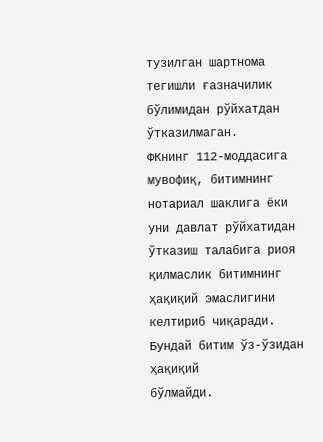тузилган шартнома тегишли ғазначилик
бўлимидан рўйхатдан ўтказилмаган.
ФКнинг 112-моддасига мувофиқ, битимнинг нотариал шаклига ёки
уни давлат рўйхатидан ўтказиш талабига риоя қилмаслик битимнинг
ҳақиқий эмаслигини келтириб чиқаради. Бундай битим ўз-ўзидан ҳақиқий
бўлмайди.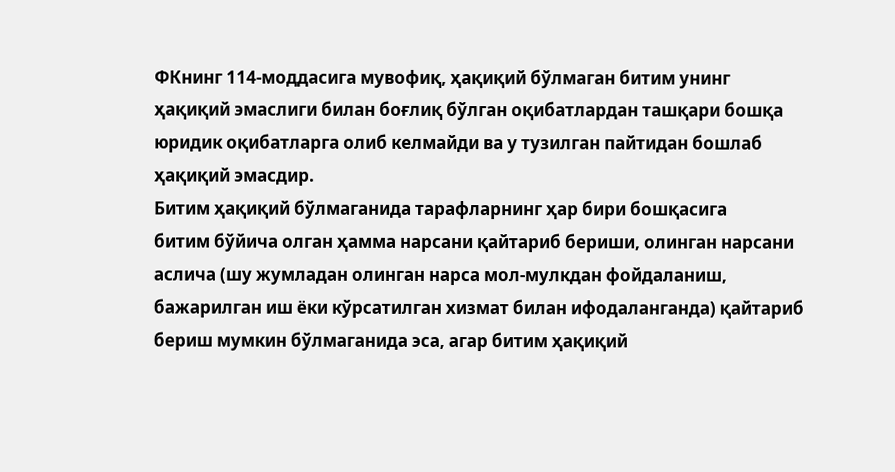ФКнинг 114-моддасига мувофиқ, ҳақиқий бўлмаган битим унинг
ҳақиқий эмаслиги билан боғлиқ бўлган оқибатлардан ташқари бошқа
юридик оқибатларга олиб келмайди ва у тузилган пайтидан бошлаб
ҳақиқий эмасдир.
Битим ҳақиқий бўлмаганида тарафларнинг ҳар бири бошқасига
битим бўйича олган ҳамма нарсани қайтариб бериши, олинган нарсани
аслича (шу жумладан олинган нарса мол-мулкдан фойдаланиш,
бажарилган иш ёки кўрсатилган хизмат билан ифодаланганда) қайтариб
бериш мумкин бўлмаганида эса, агар битим ҳақиқий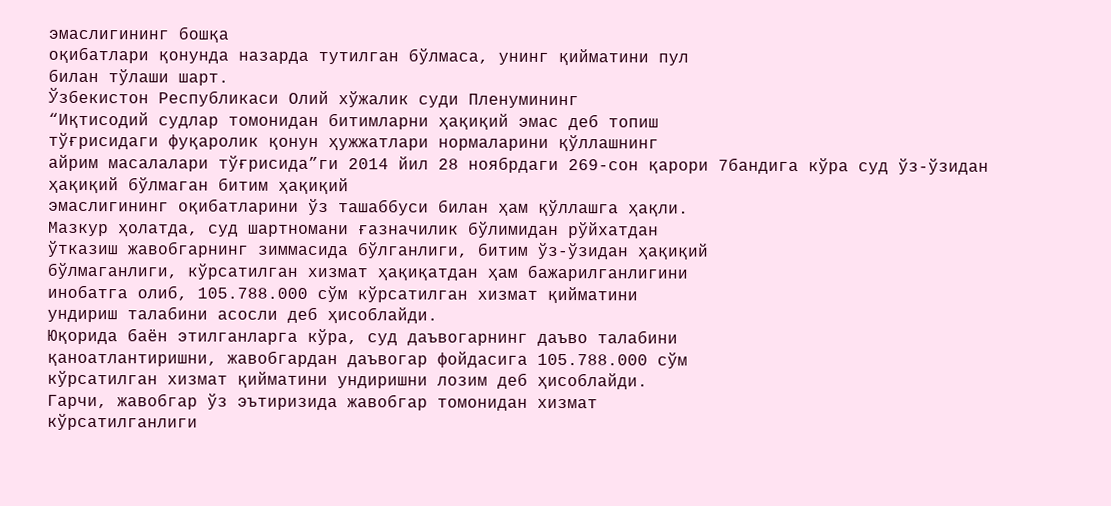эмаслигининг бошқа
оқибатлари қонунда назарда тутилган бўлмаса, унинг қийматини пул
билан тўлаши шарт.
Ўзбекистон Республикаси Олий хўжалик суди Пленумининг
“Иқтисодий судлар томонидан битимларни ҳақиқий эмас деб топиш
тўғрисидаги фуқаролик қонун ҳужжатлари нормаларини қўллашнинг
айрим масалалари тўғрисида”ги 2014 йил 28 ноябрдаги 269-сон қарори 7бандига кўра суд ўз-ўзидан ҳақиқий бўлмаган битим ҳақиқий
эмаслигининг оқибатларини ўз ташаббуси билан ҳам қўллашга ҳақли.
Мазкур ҳолатда, суд шартномани ғазначилик бўлимидан рўйхатдан
ўтказиш жавобгарнинг зиммасида бўлганлиги, битим ўз-ўзидан ҳақиқий
бўлмаганлиги, кўрсатилган хизмат ҳақиқатдан ҳам бажарилганлигини
инобатга олиб, 105.788.000 сўм кўрсатилган хизмат қийматини
ундириш талабини асосли деб ҳисоблайди.
Юқорида баён этилганларга кўра, суд даъвогарнинг даъво талабини
қаноатлантиришни, жавобгардан даъвогар фойдасига 105.788.000 сўм
кўрсатилган хизмат қийматини ундиришни лозим деб ҳисоблайди.
Гарчи, жавобгар ўз эътиризида жавобгар томонидан хизмат
кўрсатилганлиги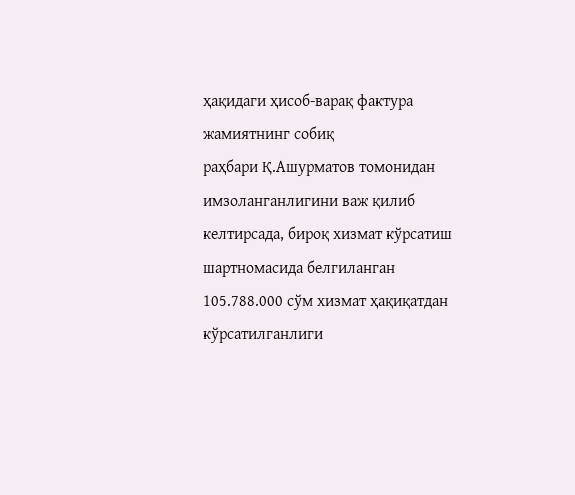ҳақидаги ҳисоб-варақ фактура жамиятнинг собиқ
раҳбари Қ.Ашурматов томонидан имзоланганлигини важ қилиб
келтирсада, бироқ хизмат кўрсатиш шартномасида белгиланган
105.788.000 сўм хизмат ҳақиқатдан кўрсатилганлиги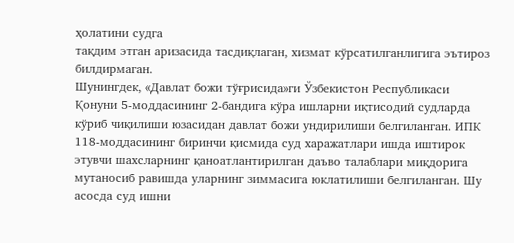ҳолатини судга
тақдим этган аризасида тасдиқлаган, хизмат кўрсатилганлигига эътироз
билдирмаган.
Шунингдек, «Давлат божи тўғрисида»ги Ўзбекистон Республикаси
Қонуни 5-моддасининг 2-бандига кўра ишларни иқтисодий судларда
кўриб чиқилиши юзасидан давлат божи ундирилиши белгиланган. ИПК
118-моддасининг биринчи қисмида суд харажатлари ишда иштирок
этувчи шахсларнинг қаноатлантирилган даъво талаблари миқдорига
мутаносиб равишда уларнинг зиммасига юклатилиши белгиланган. Шу
асосда суд ишни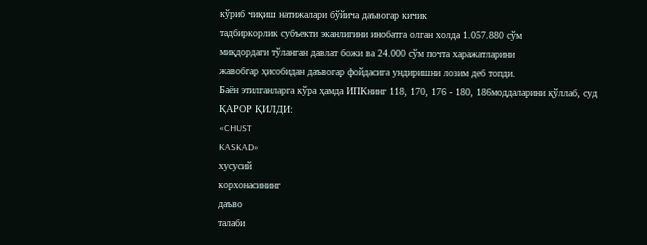кўриб чиқиш натижалари бўйича даъвогар кичик
тадбиркорлик субъекти эканлигини инобатга олган холда 1.057.880 сўм
миқдордаги тўланган давлат божи ва 24.000 сўм почта харажатларини
жавобгар ҳисобидан даъвогар фойдасига ундиришни лозим деб топди.
Баён этилганларга кўра ҳамда ИПКнинг 118, 170, 176 - 180, 186моддаларини қўллаб, суд
ҚАРОР ҚИЛДИ:
«CHUST
KASKAD»
хусусий
корхонасининг
даъво
талаби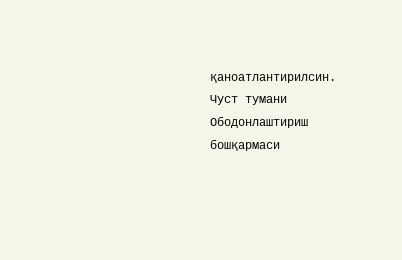қаноатлантирилсин.
Чуст тумани Ободонлаштириш бошқармаси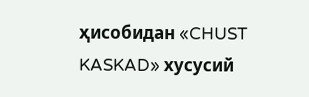ҳисобидан «CHUST
KASKAD» хусусий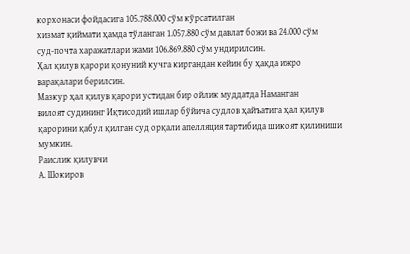корхонаси фойдасига 105.788.000 сўм кўрсатилган
хизмат қиймати ҳамда тўланган 1.057.880 сўм давлат божи ва 24.000 сўм
суд-почта харажатлари жами 106.869.880 сўм ундирилсин.
Ҳал қилув қарори қонуний кучга киргандан кейин бу ҳақда ижро
варақалари берилсин.
Мазкур ҳал қилув қарори устидан бир ойлик муддатда Наманган
вилоят судининг Иқтисодий ишлар бўйича судлов ҳайъатига ҳал қилув
қарорини қабул қилган суд орқали апелляция тартибида шикоят қилиниши
мумкин.
Раислик қилувчи
А. Шокиров